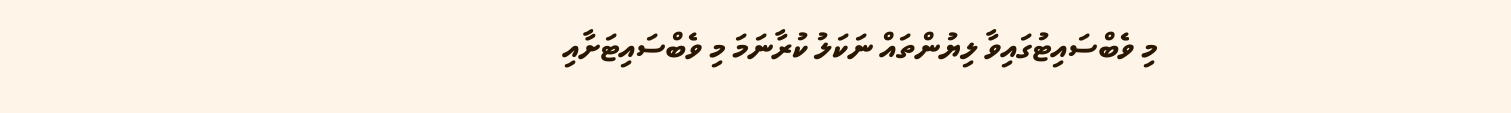މި ވެބްސައިޓުގައިވާ ލިޔުންތައް ނަކަލު ކުރާނަމަ މި ވެބްސައިޓަށާއި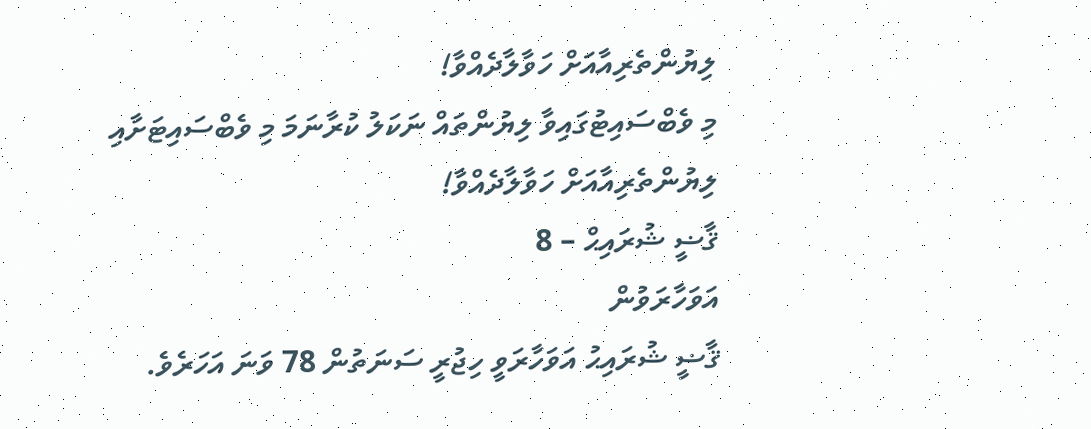ލިޔުންތެރިއާއަށް ހަވާލާދެއްވާ!
މި ވެބްސައިޓުގައިވާ ލިޔުންތައް ނަކަލު ކުރާނަމަ މި ވެބްސައިޓަށާއި ލިޔުންތެރިއާއަށް ހަވާލާދެއްވާ!
ޤާޟީ ޝުރައިޙް – 8
އަވަހާރަވުން
ޤާޟީ ޝުރައިޙު އަވަހާރަވީ ހިޖުރީ ސަނަތުން 78 ވަނަ އަހަރެވެ.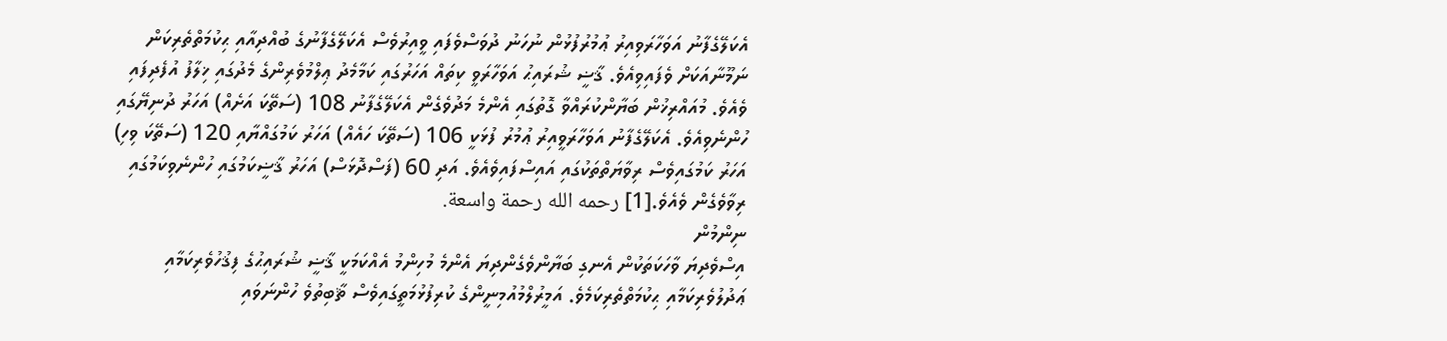އެކަލޭގެފާނު އަވަހާރަވިއިރު ޢުމުރުފުޅުން ނުހަނު ދުވަސްވެފައި ވީއިރުވެސް އެކަލޭގެފާނުގެ ބުއްދިއާއި ޙިކުމަތްތެރިކަން ނަމޫނާއަކަށް ވެފައިވިއެވެ. ޤާޟީ ޝުރައިޙު އަވަހާރަވީ ކިތައް އަހަރުގައި ކަމާމެދު ޢިލްމުވެރިންގެ މެދުގައި ޚިލާފު އުފެދިފައި ވެއެވެ. މުއައްރިޚުން ބަޔާންކުރައްވާ ގޮތުގައި އެންމެ މަދުވެގެން އެކަލޭގެފާނު 108 (ސަތޭކަ އަށެއް) އަހަރު ދުނިޔޭގައި ހުންނެވިއެވެ. އެކަލޭގެފާނު އަވަހާރަވީއިރު ޢުމުރު ފުޅަކީ 106 (ސަތޭކަ ހައެއް) އަހަރު ކަމުގައްޔާއި 120 (ސަތޭކަ ވިހި) އަހަރު ކަމުގައިވެސް ރިވާޔަތްތަކުގައި އައިސްފައިވެއެވެ. އަދި 60 (ފަސްދޮޅަސް) އަހަރު ޤާޟީކަމުގައި ހުންނެވިކަމުގައި ރިވާވެގެން ވެއެވެ.[1] رحمه الله رحمة واسعة.
ނިންމުން
އިސްވެދިޔަ ވާހަކަތަކުން އެނގި ބަޔާންވެގެންދިޔަ އެންމެ މުހިންމު އެއްކަމަކީ ޤާޟީ ޝުރައިޙުގެ ފިޤުހުވެރިކަމާއި ޢަދުލުވެރިކަމާއި ޙިކުމަތްތެރިކަމެވެ. އަމީރުލްމުއުމިނީންގެ ކުރިފުޅުމަތީގައިވެސް ޘާބިތުވެ ހުންނަވައި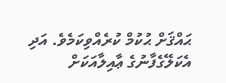ޙައްޤަށް ޙުކުމް ކުރެއްވިކަމެވެ. އަދި އެކަލޭގެފާނުގެ ޢާއިލާއަކަށް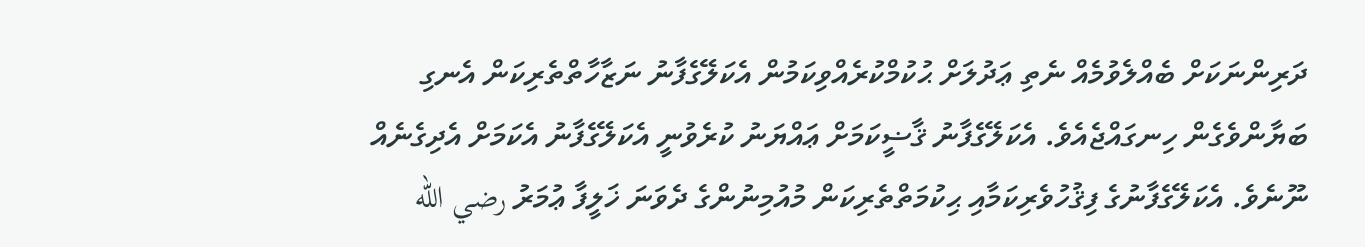ދަރިންނަކަށް ބެއްލެވުމެއް ނެތި ޢަދުލަށް ޙުކުމްކުރެއްވިކަމުން އެކަލޭގެފާނު ނަޒާހާތްތެރިކަން އެނގި ބަޔާންވެގެން ހިނގައްޖެއެވެ. އެކަލޭގެފާނު ޤާޟީކަމަށް ޢައްޔަނު ކުރެވުނީ އެކަލޭގެފާނު އެކަމަށް އެދިގެނެއް ނޫނެވެ. އެކަލޭގެފާނުގެ ފިޤުހުވެރިކަމާއި ޙިކުމަތްތެރިކަން މުއުމިނުންގެ ދެވަނަ ޚަލީފާ ޢުމަރު رضي الله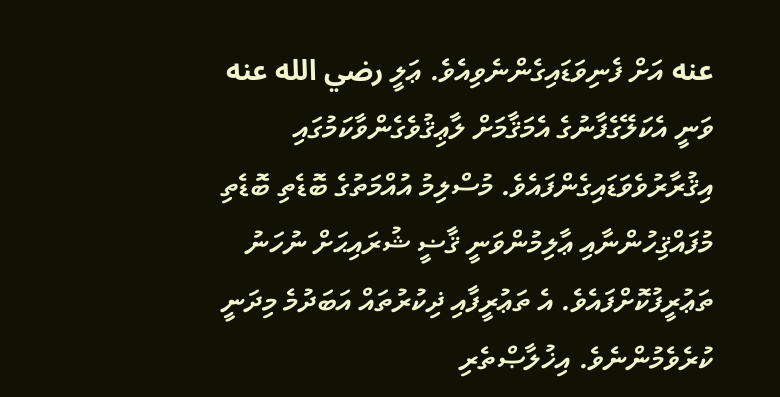عنه އަށް ފެނިވަޑައިގެންނެވިއެވެ. ޢަލީ رضي الله عنه ވަނީ އެކަލޭގެފާނުގެ އެމަޤާމަށް ލާޢިޤުވެގެންވާކަމުގައި އިޤުރާރުވެވަޑައިގެންފައެވެ. މުސްލިމު އުއްމަތުގެ ބޮޑެތި ބޮޑެތި މުފައްޤިހުންނާއި ޢާލިމުންވަނީ ޤާޟީ ޝުރައިޙަށް ނުހަނު ތަޢުރީފުކޮށްފައެވެ. އެ ތަޢުރީފާއި ޛިކުރުތައް އަބަދުމެ މިދަނީ ކުރެވެމުންނެވެ. އިޚުލާޞްތެރި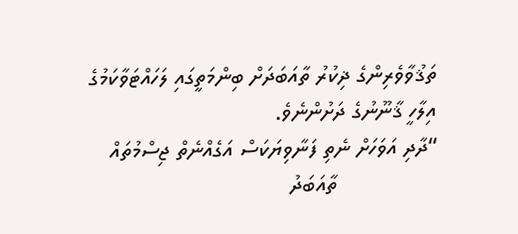ތަޤުވާވެރިންގެ ޛިކުރު ތާއަބަދަށް ބިންމަތީގައި ލަހައްޓަވާކަމުގެ އިލާހީ ޤާނޫނުގެ ދަށުންނެވެ.
“ދާދި އަވަހަށް ނެތި ފަނާވިޔަކަސް އަގެއްނެތް ޖިސްމުތައް
                ތާއަބަދު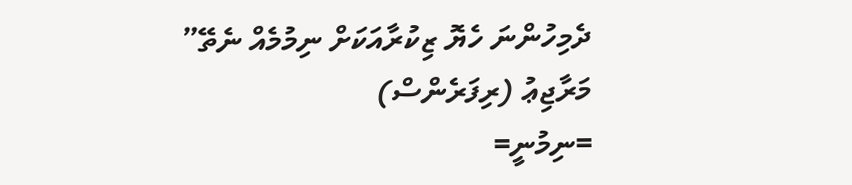ދެމިހުންނަ ހެޔޮ ޒިކުރާއަކަށް ނިމުމެއް ނެތޭ”
މަރާޖިޢު (ރިފަރެންސް)
=ނިމުނީ=